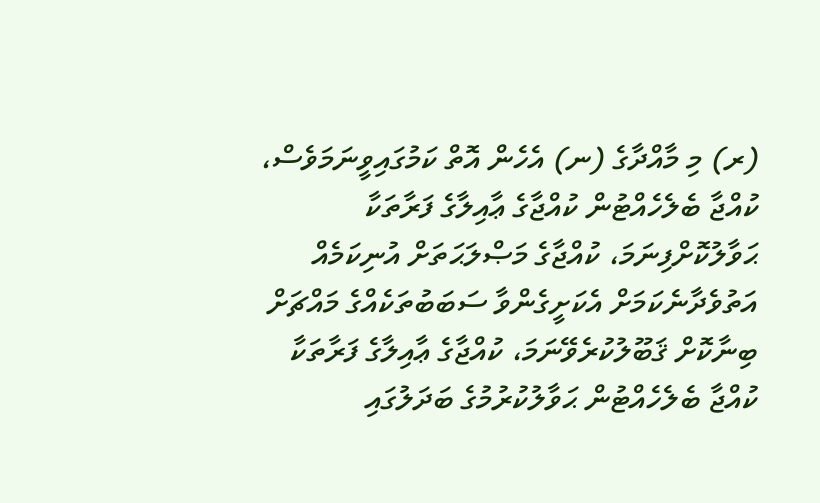(ރ) މި މާއްދާގެ (ނ) އެހެން އޮތް ކަމުގައިވީނަމަވެސް، ކުއްޖާ ބެލެހެއްޓުން ކުއްޖާގެ ޢާއިލާގެ ފަރާތަކާ ޙަވާލުކޮށްފިނަމަ، ކުއްޖާގެ މަޞްލަޙަތަށް އުނިކަމެއް އަތުވެދާނެކަމަށް އެކަށީގެންވާ ސަބަބުތަކެއްގެ މައްޗަށް ބިނާކޮށް ޤަބޫލުކުރެވޭނަމަ، ކުއްޖާގެ ޢާއިލާގެ ފަރާތަކާ ކުއްޖާ ބެލެހެއްޓުން ޙަވާލުކުރުމުގެ ބަދަލުގައި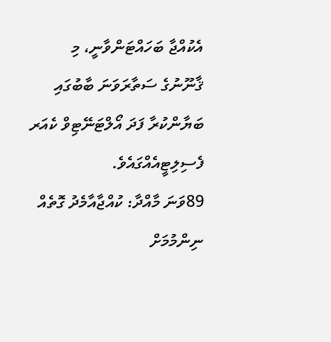އެކުއްޖާ ބަހައްޓަންވާނީ، މި ޤާނޫނުގެ ސަތާރަވަނަ ބާބުގައި ބަޔާންކުރާ ފަދަ އޯލްޓަނޭޓިވް ކެއަރ ފެސިލިޓީއެއްގައެވެ.
89ވަނަ މާއްދާ: ކުއްޖާއާމެދު ގޮތެއް ނިންމުމަށް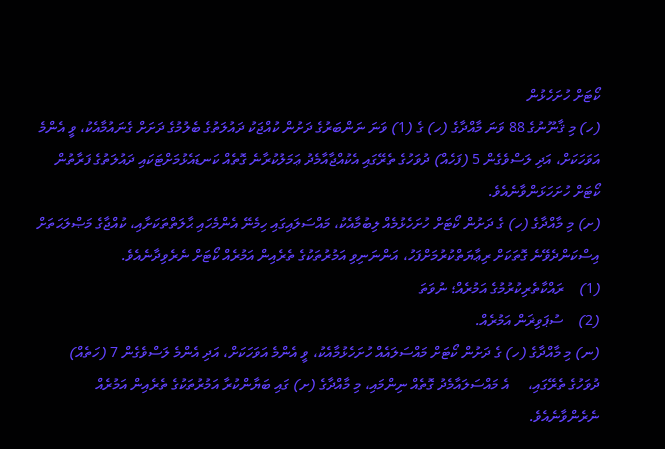ކޯޓަށް ހުށަހެޅުން
(ހ) މި ޤާނޫނުގެ 88 ވަނަ މާއްދާގެ (ހ) ގެ (1) ވަނަ ނަންބަރުގެ ދަށުން ކުއްޖަކު ދައުލަތުގެ ބެލުމުގެ ދަށަށް ގެނައުމާއެކު، ވީ އެންމެ އަވަހަކަށް، އަދި ލަސްވެގެން 5 (ފަހެއް) ދުވަހުގެ ތެރޭގައި އެކުއްޖާއާމެދު ޢަމަލުކުރާނެ ގޮތެއް ކަނޑައެޅުމަށްޓަކައި ދައުލަތުގެ ފަރާތުން ކޯޓަށް ހުށަހަޅަންވާނެއެވެ.
(ށ) މި މާއްދާގެ (ހ) ގެ ދަށުން ކޯޓަށް ހުށަހެޅުމެއް ލިބުމާއެކު، މައްސަލައިގައި ހިމެނޭ އެންމެހައި ޙާލަތްތަކަށާއި، ކުއްޖާގެ މަޞްލަޙަތަށް އިސްކަންދެވޭނެ ގޮތަކަށް ރިޢާޔަތްކުރުމަށްފަހު، އަންނަނިވި އަމުރުތަކުގެ ތެރެއިން އަމުރެއް ކޯޓަށް ނެރެވިދާނެއެވެ.
(1)    ރައްކާތެރިކުރުމުގެ އަމުރެއް؛ ނުވަތަ
(2)    ސުޕަވިޜަން އަމުރެއް.
(ނ) މި މާއްދާގެ (ހ) ގެ ދަށުން ކޯޓަށް މައްސަލައެއް ހުށަހެޅުމާއެކު، ވީ އެންމެ އަވަހަކަށް، އަދި އެންމެ ލަސްވެގެން 7 (ހަތެއް) ދުވަހުގެ ތެރޭގައި،     އެ މައްސަލައާމެދު ގޮތެއް ނިންމައި، މި މާއްދާގެ (ށ) ގައި ބަޔާންކުރާ އަމުރުތަކުގެ ތެރެއިން އަމުރެއް ނެރެންވާނެއެވެ.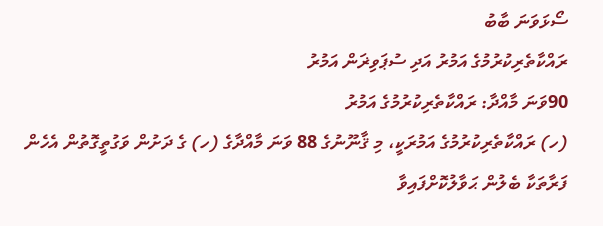ސޯޅަވަނަ ބާބު
ރައްކާތެރިކުރުމުގެ އަމުރު އަދި ސުޕަވިޜަން އަމުރު
90ވަނަ މާއްދާ: ރައްކާތެރިކުރުމުގެ އަމުރު
(ހ) ރައްކާތެރިކުރުމުގެ އަމުރަކީ، މި ޤާނޫނުގެ 88 ވަނަ މާއްދާގެ (ހ) ގެ ދަށުން ވަގުތީގޮތުން އެހެން ފަރާތަކާ ބެލުން ޙަވާލުކޮށްފައިވާ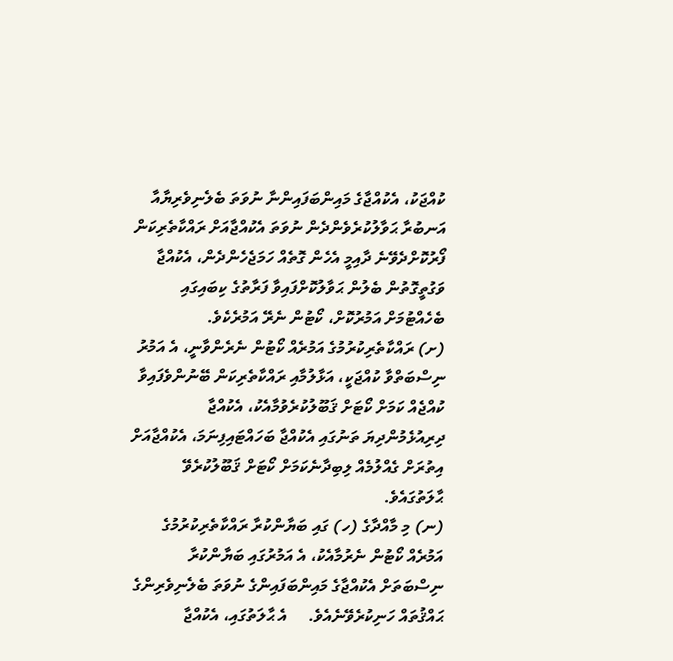ކުއްޖަކު، އެކުއްޖާގެ މައިންބަފައިންނާ ނުވަތަ ބެލެނިވެރިޔާއާ އަނބުރާ ޙަވާލުކުރެވެންދެން ނުވަތަ އެކުއްޖާއަށް ރައްކާތެރިކަން ފޯރުކޮށްދެވޭނެ ދާއިމީ އެހެން ގޮތެއް ހަމަޖެހެންދެން، އެކުއްޖާ ވަގުތީގޮތުން ބެލުން ޙަވާލުކޮށްފައިވާ ފަރާތުގެ ކިބައިގައި ބެހެއްޓުމަށް އަމުރުކޮށް، ކޯޓުން ނެރޭ އަމުރެކެވެ.
(ށ) ރައްކާތެރިކުރުމުގެ އަމުރެއް ކޯޓުން ނެރެންވާނީ، އެ އަމުރު ނިސްބަތްވާ ކުއްޖަކީ، އަޅާލުމާއި ރައްކާތެރިކަން ބޭނުންވެފައިވާ ކުއްޖެއް ކަމަށް ކޯޓަށް ޤަބޫލުކުރެވުމާއެކު، އެކުއްޖާ ދިރިއުޅެމުންދިޔަ ތަނުގައި އެކުއްޖާ ބަހައްޓައިފިނަމަ، އެކުއްޖާއަށް އިތުރަށް ގެއްލުމެއް ލިބިދާނެކަމަށް ކޯޓަށް ޤަބޫލުކުރެވޭ ޙާލަތުގައެވެ.
(ނ) މި މާއްދާގެ (ހ) ގައި ބަޔާންކުރާ ރައްކާތެރިކުރުމުގެ އަމުރެއް ކޯޓުން ނެރުމާއެކު، އެ އަމުރުގައި ބަޔާންކުރާ ނިސްބަތަށް އެކުއްޖާގެ މައިންބަފައިންގެ ނުވަތަ ބެލެނިވެރިންގެ ޙައްޤުތައް ހަނިކުރެވޭނެއެވެ.     އެ ޙާލަތުގައި، އެކުއްޖާ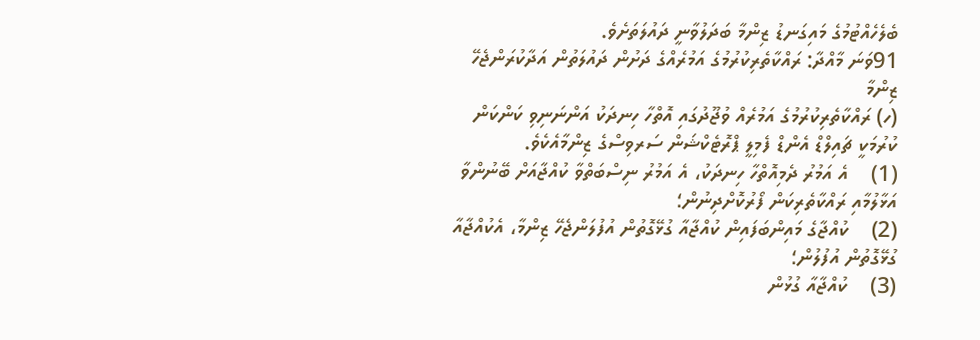ބެލެހެއްޓުމުގެ މައިގަނޑު ޒިންމާ ބަދަލުވާނީ ދައުލަތަށެވެ.
91ވަނަ މާއްދާ: ރައްކާތެރިކުރުމުގެ އަމުރެއްގެ ދަށުން ދައުލަތުން އަދާކުރަންޖެހޭ ޒިންމާ
(ހ) ރައްކާތެރިކުރުމުގެ އަމުރެއް ވުޖޫދުގައި އޮތްހާ ހިނދަކު އަންނަނިވި ކަންކަން ކުރުމަކީ ޗައިލްޑް އެންޑް ފެމިލީ ޕްރޮޓެކްޝަން ސަރވިސްގެ ޒިންމާއެކެވެ.
(1)    އެ އަމުރު ދެމިއޮތްހާ ހިނދަކު، އެ އަމުރު ނިސްބަތްވާ ކުއްޖާއަށް ބޭނުންވާ އަޅާލުމާއި ރައްކާތެރިކަން ފޯރުކޮށްދިނުން؛
(2)    ކުއްޖާގެ މައިންބަފައިން ކުއްޖާއާ ގުޅޭގޮތުން އުފުލަންޖެހޭ ޒިންމާ، އެކުއްޖާއާ ގުޅޭގޮތުން އުފުލުން؛
(3)    ކުއްޖާއާ ގުޅުން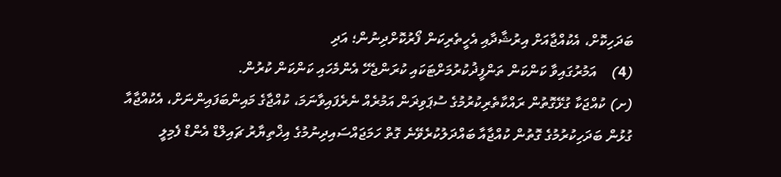ބަދަހިކޮށް، އެކުއްޖާއަށް އިރުޝާދާއި އެހީތެރިކަން ފޯރުކޮށްދިނުން؛ އަދި
(4)    އަމުރުގައިވާ ކަންކަން ތަންފީޛުކުރުމަށްޓަކައި ކުރަންޖެހޭ އެންމެހައި ކަންކަން ކުރުން.
(ށ) ކުއްޖަކާ ގުޅޭގޮތުން ރައްކާތެރިކުރުމުގެ ސުޕަވިޜަން އަމުރެއް ނެރެފައިވާނަމަ، ކުއްޖާގެ މައިންބަފައިންނަށް، އެކުއްޖާއާ ގުޅުން ބަދަހިކުރުމުގެ ގޮތުން ކުއްޖާއާ ބައްދަލުކުރެވޭނެ ގޮތް ހަމަޖައްސައިދިނުމުގެ އިޚްތިޔާރު ޗައިލްޑް އެންޑް ފެމިލީ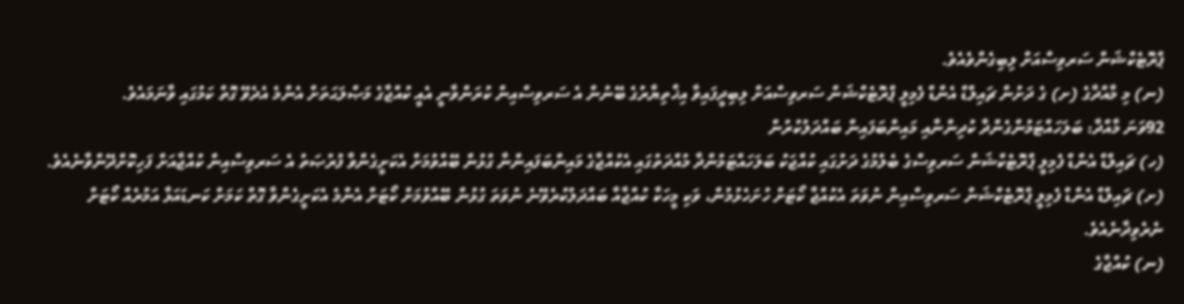ޕްރޮޓެކްޝަން ސަރވިސްއަށް ލިބިގެންވެއެވެ.
(ނ) މި މާއްދާގެ (ށ) ގެ ދަށުން ޗައިލްޑް އެންޑް ފެމިލީ ޕްރޮޓެކްޝަން ސަރވިސްއަށް ލިބިދީފައިވާ އިޚްތިޔާރުގެ ބޭނުން އެ ސަރވިސްއިން ކުރަންވާނީ އެއީ ކުއްޖާގެ މަޞްލަޙަތަށް އެންމެ އެދެވޭ ގޮތް ކަމުގައި ވާނަމައެވެ.
92ވަނަ މާއްދާ: ބަލަހައްޓަމުންގެންދާ ކުދިންނާއި މައިންބަފައިން ބައްދަލުކުރުން
(ހ) ޗައިލްޑް އެންޑް ފެމިލީ ޕްރޮޓެކްޝަން ސަރވިސްގެ ބެލުމުގެ ދަށުގައި ކުއްޖަކު ބަލަހައްޓަމުންދާ މުއްދަތުގައި އެކުއްޖާގެ މައިންބަފައިންނާ ގުޅުން ބޭއްވުމަށް އެކަށީގެންވާ ފުރުޞަތު އެ ސަރވިސްއިން ކުއްޖާއަށް ފަހިކޮށްދޭންވާނެއެވެ.
(ށ) ޗައިލްޑް އެންޑް ފެމިލީ ޕްރޮޓެކްޝަން ސަރވިސްއިން ނުވަތަ އެކުއްޖާ ކޯޓަށް ހުށަހެޅުމުން، ވަކި މީހަކާ ކުއްޖާއާ ބައްދަލުކުރެވޭނެ ނުވަތަ ގުޅުން ބޭއްވުމަށް ކޯޓަށް އެންމެ އެކަށީގެންވާ ގޮތް ކަމަށް ކަނޑައަޅާ އަމުރެއް ކޯޓަށް ނެރެވިދާނެއެވެ.
(ނ) ކުއްޖާގެ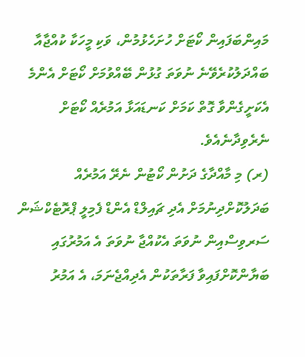މައިންބަފައިން ކޯޓަށް ހުށަހެޅުމުން، ވަކި މީހަކާ ކުއްޖާއާ ބައްދަލުކުރެވޭނެ ނުވަތަ ގުޅުން ބޭއްވުމަށް ކޯޓަށް އެންމެ އެކަށީގެންވާ ގޮތް ކަމަށް ކަނޑައަޅާ އަމުރެއް ކޯޓަށް ނެރެވިދާނެއެވެ.
(ރ) މި މާއްދާގެ ދަށުން ކޯޓުން ނެރޭ އަމުރެއް ބަދަލުކޮށްދިނުމަށް އެދި ޗައިލްޑް އެންޑް ފެމިލީ ޕްރޮޓެކްޝަން ސަރވިސްއިން ނުވަތަ އެކުއްޖާ ނުވަތަ އެ އަމުރުގައި ބަޔާންކޮށްފައިވާ ފަރާތަކުން އެދިއްޖެނަމަ، އެ އަމުރު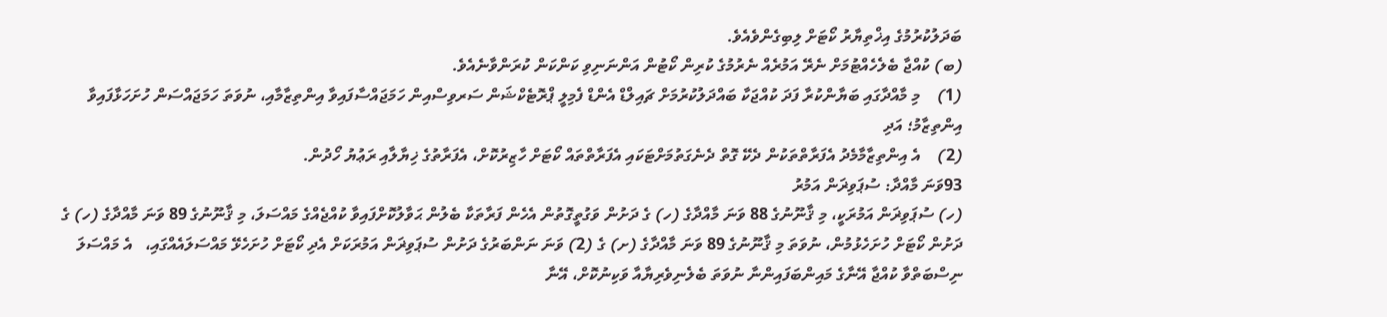ބަދަލުކުރުމުގެ އިޚްތިޔާރު ކޯޓަށް ލިބިގެންވެއެވެ.
(ބ) ކުއްޖާ ބެލެހެއްޓުމަށް ނެރޭ އަމުރެއް ނެރުމުގެ ކުރިން ކޯޓުން އަންނަނިވި ކަންކަން ކުރަންވާނެއެވެ.
(1)    މި މާއްދާގައި ބަޔާންކުރާ ފަދަ ކުއްޖަކާ ބައްދަލުކުރުމަށް ޗައިލްޑް އެންޑް ފެމިލީ ޕްރޮޓެކްޝަން ސަރވިސްއިން ހަމަޖައްސާފައިވާ އިންތިޒާމާއި، ނުވަތަ ހަމަޖައްސަން ހުށަހަޅާފައިވާ އިންތިޒާމު؛ އަދި
(2)    އެ އިންތިޒާމާމެދު އެފަރާތްތަކުން ދެކޭ ގޮތް ދެނެގަތުމަށްޓަކައި އެފަރާތްތައް ކޯޓަށް ހާޒިރުކޮށް، އެފަރާތުގެ ޚިޔާލާއި ރަޢުޔު ހޯދުން.
93ވަނަ މާއްދާ: ސުޕަވިޜަން އަމުރު
(ހ) ސުޕަވިޜަން އަމުރަކީ، މި ޤާނޫނުގެ 88 ވަނަ މާއްދާގެ (ހ) ގެ ދަށުން ވަގުތީގޮތުން އެހެން ފަރާތަކާ ބެލުން ޙަވާލުކޮށްފައިވާ ކުއްޖެއްގެ މައްސަލަ، މި ޤާނޫނުގެ 89 ވަނަ މާއްދާގެ (ހ) ގެ ދަށުން ކޯޓަށް ހުށަހެޅުމުން، ނުވަތަ މި ޤާނޫނުގެ 89 ވަނަ މާއްދާގެ (ށ) ގެ (2) ވަނަ ނަންބަރުގެ ދަށުން ސުޕަވިޜަން އަމުރަކަށް އެދި ކޯޓަށް ހުށަހެޅޭ މައްސަލައެއްގައި،   އެ މައްސަލަ ނިސްބަތްވާ ކުއްޖާ އޭނާގެ މައިންބަފައިންނާ ނުވަތަ ބެލެނިވެރިޔާއާ ވަކިނުކޮށް، އޭނާ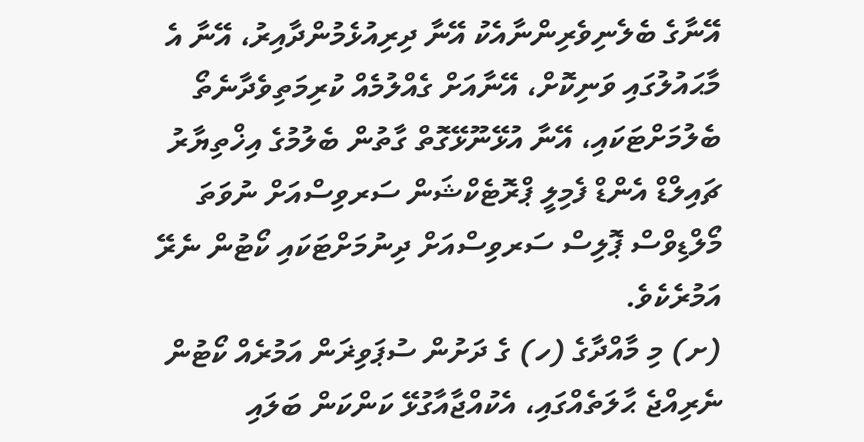އޭނާގެ ބެލެނިވެރިންނާއެކު އޭނާ ދިރިއުޅެމުންދާއިރު، އޭނާ އެ މާޙައުލުގައި ވަނިކޮށް، އޭނާއަށް ގެއްލުމެއް ކުރިމަތިވެދާނެތޯ ބެލުމަށްޓަކައި، އޭނާ އުޅޭނޫޅޭގޮތް ގާތުން ބެލުމުގެ އިޚްތިޔާރު ޗައިލްޑް އެންޑް ފެމިލީ ޕްރޮޓެކްޝަން ސަރވިސްއަށް ނުވަތަ މޯލްޑިވްސް ޕޮލިސް ސަރވިސްއަށް ދިނުމަށްޓަކައި ކޯޓުން ނެރޭ އަމުރެކެވެ.
(ށ) މި މާއްދާގެ (ހ) ގެ ދަށުން ސުޕަވިޜަން އަމުރެއް ކޯޓުން ނެރިއްޖެ ޙާލަތެއްގައި، އެކުއްޖާއާގުޅޭ ކަންކަން ބަލައި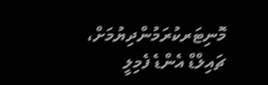މޮނިޓަރކުރަމުންދިޔުމަށް، ޗައިލްޑް އެންޑެ ފެމިލީ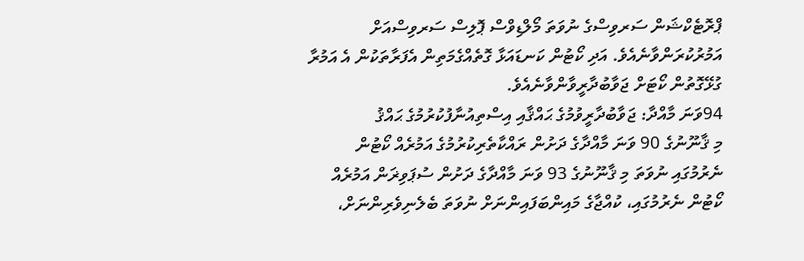ޕްރޮޓެކްޝަން ސަރވިސްގެ ނުވަތަ މޯލްޑިވްސް ޕޮލިސް ސަރވިސްއަށް އަމުރުކުރަންވާނެއެވެ. އަދި ކޯޓުން ކަނޑައަޅާ ގޮތެއްގެމަތިން އެފަރާތަކުން އެ އަމުރާ ގުޅޭގޮތުން ކޯޓަށް ޖަވާބުދާރީވާންވާނެއެވެ.
94ވަނަ މާއްދާ: ޖަވާބުދާރީވުމުގެ ޙައްޤާއި އިސްތިއުނާފުކުރުމުގެ ޙައްޤު
މި ޤާނޫނުގެ 90 ވަނަ މާއްދާގެ ދަށުން ރައްކާތެރިކުރުމުގެ އަމުރެއް ކޯޓުން ނެރުމުގައި ނުވަތަ މި ޤާނޫނުގެ 93 ވަނަ މާއްދާގެ ދަށުން ސުޕަވިޜަން އަމުރެއް ކޯޓުން ނެރުމުގައި، ކުއްޖާގެ މައިންބަފައިންނަށް ނުވަތަ ބެލެނިވެރިންނަށް،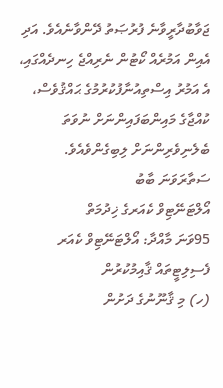ޖަވާބުދާރީވާނެ ފުރުޞަތު ދޭންވާނެއެވެ. އަދި އެއިން އަމުރެއް ކޯޓުން ނެރިއްޖެ ހިނދެއްގައި،     އެ އަމުރު އިސްތިއުނާފުކުރުމުގެ ޙައްޤުވެސް، ކުއްޖާގެ މައިންބަފައިންނަށް ނުވަތަ ބެލެނިވެރިންނަށް ލިބިގެންވެއެވެ.
ސަތާރަވަނަ ބާބު
އޯލްޓަނޭޓިވް ކެއަރގެ ޚިދުމަތް
95ވަނަ މާއްދާ: އޯލްޓަނޭޓިވް ކެއަރ ފެސިލިޓީތައް ޤާއިމުކުރުން
(ހ) މި ޤާނޫނުގެ ދަށުން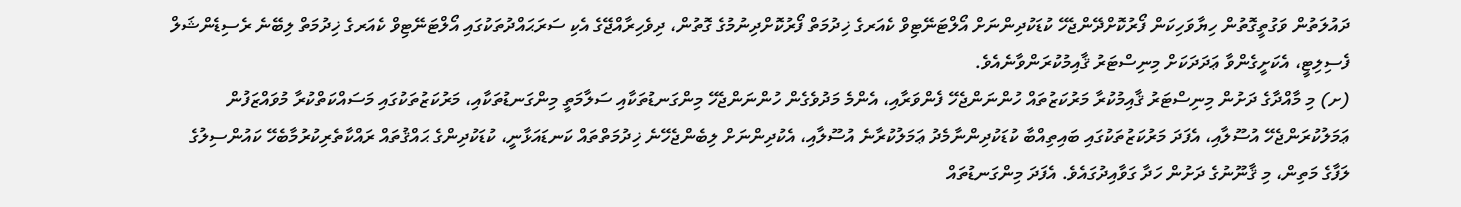ދައުލަތުން ވަގުތީގޮތުން ހިޔާވަހިކަން ފޯރުކޮށްދޭންޖެހޭ ކުޑަކުދިންނަށް އޯލްޓަނޭޓިވް ކެއަރގެ ޚިދުމަތް ފޯރުކޮށްދިނުމުގެ ގޮތުން، ދިވެހިރާއްޖޭގެ އެކި ސަރަޙައްދުތަކުގައި އޯލްޓަނޭޓިވް ކެއަރގެ ޚިދުމަތް ލިބޭނެ ރެސިޑެންޝަލް ފެސިލިޓީ، އެކަށީގެންވާ ޢަދަދަކަށް މިނިސްޓަރު ޤާއިމުކުރަންވާނެއެވެ.
(ށ) މި މާއްދާގެ ދަށުން މިނިސްޓަރު ޤާއިމުކުރާ މަރުކަޒުތައް ހުންނަންޖެހޭ ފެންވަރާއި، އެންމެ މަދުވެގެން ހުންނަންޖެހޭ މިންގަނޑުތަކާއި ސަލާމަތީ މިންގަނޑުތަކާއި، މަރުކަޒުތަކުގައި މަސައްކަތްކުރާ މުވައްޒަފުން ޢަމަލުކުރަންޖެހޭ އުސޫލާއި، އެފަދަ މަރުކަޒުތަކުގައި ބައިތިއްބާ ކުޑަކުދިންނާމެދު ޢަމަލުކުރާނެ އުސޫލާއި، އެކުދިންނަށް ލިބެންޖެހޭނެ ޚިދުމަތްތައް ކަނޑައަޅާނީ، ކުޑަކުދިންގެ ޙައްޤުތައް ރައްކާތެރިކުރުމާބެހޭ ކައުންސިލުގެ ލަފާގެ މަތިން، މި ޤާނޫނުގެ ދަށުން ހަދާ ގަވާއިދުގައެވެ. އެފަދަ މިންގަނޑުތައް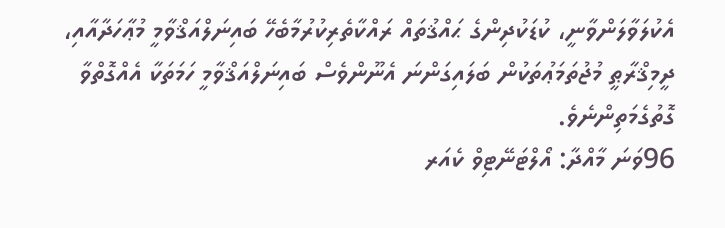އެކުލަވާލަންވާނީ، ކުޑަކުދިންގެ ޙައްޤުތައް ރައްކާތެރިކުރުމާބެހޭ ބައިނަލްއަޤްވާމީ މުޢާހަދާއާއި، ދީމިޤްރާޠީ މުޖުތަމަޢުތަކުން ބަލައިގަންނަ އެނޫންވެސް ބައިނަލްއަޤްވާމީ ހަމަތަކާ އެއްގޮތްވާ ގޮތުގެމަތިންނެވެ.
96ވަނަ މާއްދާ: އޯލްޓަނޭޓިވް ކެއަރ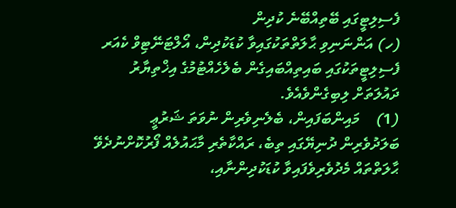ފެސިލިޓީގައި ބޭތިއްބޭނެ ކުދިން
(ހ) އަންނަނިވި ޙާލަތްތަކުގައިވާ ކުޑަކުދިން، އޯލްޓަނޭޓިވް ކެއަރ ފެސިލިޓީތަކުގައި ބައިތިއްބައިގެން ބެލެހެއްޓުމުގެ އިޚްތިޔާރު ދައުލަތަށް ލިބިގެންވެއެވެ.
(1)    މައިންބަފައިން، ބެލެނިވެރިން ނުވަތަ ޝަރުޢީ ބަލަދުވެރިން ދުނިޔޭގައި ތިބެ، ރައްކާތެރި މާޙައުލެއް ފޯރުކޮށްނުދެވޭ ޙާލަތްތައް މެދުވެރިވެފައިވާ ކުޑަކުދިންނާއި،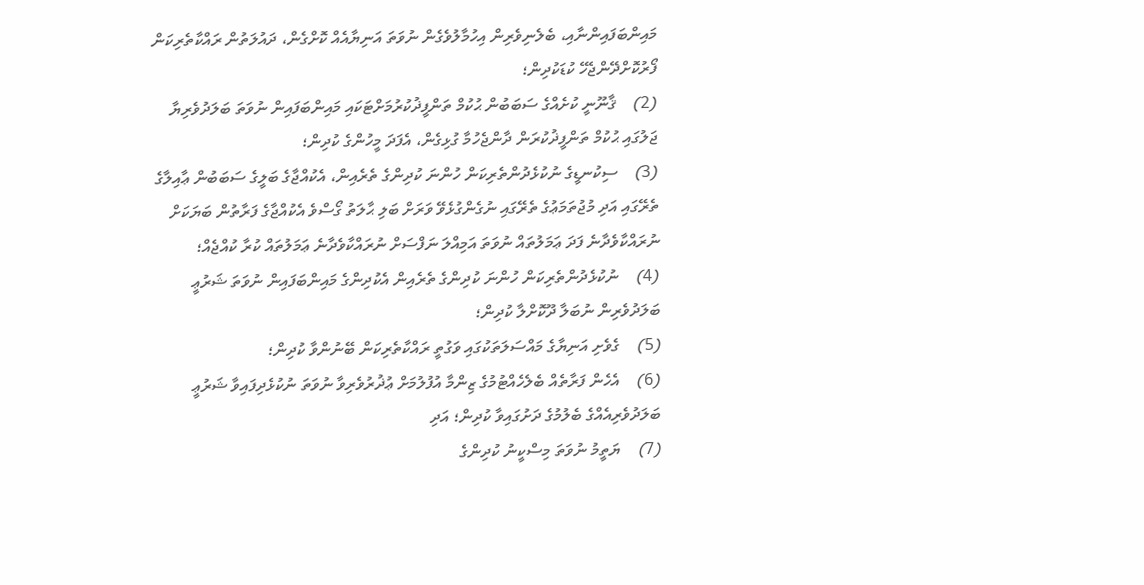މައިންބަފައިންނާއި، ބެލެނިވެރިން އިހުމާލުވެގެން ނުވަތަ އަނިޔާއެއް ކޮށްގެން، ދައުލަތުން ރައްކާތެރިކަން ފޯރުކޮށްދޭންޖެހޭ ކުޑަކުދިން؛
(2)    ޤާނޫނީ ކުށެއްގެ ސަބަބުން ޙުކުމް ތަންފީޛުކުރުމަށްޓަކައި މައިންބަފައިން ނުވަތަ ބަލަދުވެރިޔާ ޖަލުގައި ޙުކުމް ތަންފީޛުކުރަން ދާންޖެހުމާ ގުޅިގެން، އެފަދަ މީހުންގެ ކުދިން؛
(3)    ސިކުނޑީގެ ނުކުޅެދުންތެރިކަން ހުންނަ ކުދިންގެ ތެރެއިން، އެކުއްޖާގެ ބަލީގެ ސަބަބުން ޢާއިލާގެ ތެރޭގައި އަދި މުޖުތަމަޢުގެ ތެރޭގައި ނުގެންގުޅެވޭ ވަރަށް ބަލި ޙާލަތު ގޯސްވެ އެކުއްޖާގެ ފަރާތުން ބަޔަކަށް ނުރައްކާވެދާނެ ފަދަ ޢަމަލުތައް ނުވަތަ އަމިއްލަ ނަފްސަށް ނުރައްކާވެދާނެ ޢަމަލުތައް ކުރާ ކުއްޖެއް؛
(4)    ނުކުޅެދުންތެރިކަން ހުންނަ ކުދިންގެ ތެރެއިން އެކުދިންގެ މައިންބަފައިން ނުވަތަ ޝަރުޢީ ބަލަދުވެރިން ނުބަލާ ދޫކޮށްލާ ކުދިން؛
(5)    ގެވެށި އަނިޔާގެ މައްސަލަތަކުގައި ވަގުތީ ރައްކާތެރިކަން ބޭނުންވާ ކުދިން؛
(6)    އެހެން ފަރާތެއް ބެލެހެއްޓުމުގެ ޒިންމާ އުފުލުމަށް ޢުޛުރުވެރިވާ ނުވަތަ ނުކުޅެދިފައިވާ ޝަރުޢީ ބަލަދުވެރިއެއްގެ ބެލުމުގެ ދަށުގައިވާ ކުދިން؛ އަދި
(7)    ޔަތީމު ނުވަތަ މިސްކީނު ކުދިންގެ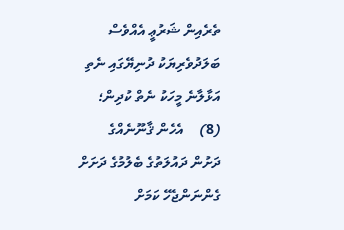ތެރެއިން ޝަރުޢީ އެއްވެސް ބަލަދުވެރިޔަކު ދުނިޔޭގައި ނެތި އަޅާލާނެ މީހަކު ނެތް ކުދިން؛
(8)    އެހެން ޤާނޫނެއްގެ ދަށުން ދައުލަތުގެ ބެލުމުގެ ދަށަށް ގެންނަންޖެހޭ ކަމަށް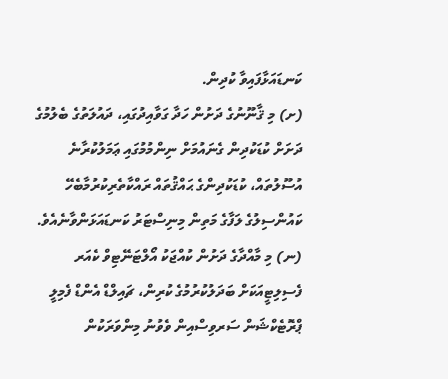ކަނޑައަޅާފައިވާ ކުދިން.
(ށ) މި ޤާނޫނުގެ ދަށުން ހަދާ ގަވާއިދުގައި، ދައުލަތުގެ ބެލުމުގެ ދަށަށް ކުޑަކުދިން ގެނައުމަށް ނިންމުމުގައި ޢަމަލުކުރާނެ އުސޫލުތައް، ކުޑަކުދިންގެ ޙައްޤުތައް ރައްކާތެރިކުރުމާބެހޭ ކައުންސިލުގެ ލަފާގެ މަތިން މިނިސްޓަރު ކަނޑައަޅަންވާނެއެވެ.
(ނ) މި މާއްދާގެ ދަށުން ކުއްޖަކު އޯލްޓަނޭޓިވް ކެއަރ ފެސިލިޓީއަކަށް ބަދަލުކުރުމުގެ ކުރިން، ޗައިލްޑް އެންޑް ފެމިލީ ޕްރޮޓެކްޝަން ސަރވިސްއިން ވެވުނު މިންވަރަކުން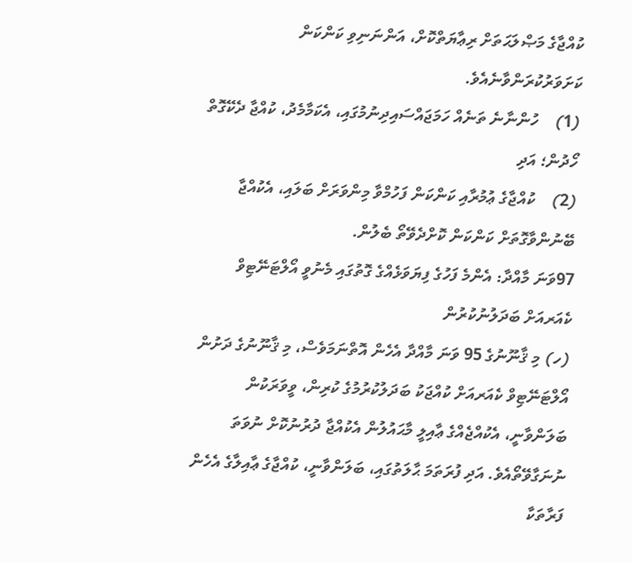ކުއްޖާގެ މަޞްލަޙަތަށް ރިޢާޔަތްކޮށް، އަންނަނިވި ކަންކަން ކަށަވަރުކުރަންވާނެއެވެ.
(1)    ހުންނާނެ ތަނެއް ހަމަޖައްސައިދިނުމުގައި، އެކަމާމެދު، ކުއްޖާ ދެކޭގޮތް ހޯދުން؛ އަދި
(2)    ކުއްޖާގެ ޢުމުރާއި ކަންކަން ފަހުމްވާ މިންވަރަށް ބަލައި، އެކުއްޖާ ބޭނުންވާގޮތަށް ކަންކަން ކޮށްދެވޭތޯ ބެލުން.
97ވަނަ މާއްދާ: އެންމެ ފަހުގެ ފިޔަވަޅެއްގެ ގޮތުގައި މެނުވީ އޯލްޓަނޭޓިވް ކެއަރއަށް ބަދަލުނުކުރުން
(ހ) މި ޤާނޫނުގެ 95 ވަނަ މާއްދާ އެހެން އޮތްނަމަވެސް، މި ޤާނޫނުގެ ދަށުން އޯލްޓަނޭޓިވް ކެއަރއަށް ކުއްޖަކު ބަދަލުކުރުމުގެ ކުރިން، ވީވަރަކުން ބަލަންވާނީ، އެކުއްޖެއްގެ ޢާއިލީ މާޙައުލުން އެކުއްޖާ ދުރުނުކޮށް ނުވަތަ ނުނަގާވޭތޯއެވެ. އަދި ފުރަތަމަ ޙާލަތުގައި، ބަލަންވާނީ، ކުއްޖާގެ ޢާއިލާގެ އެހެން ފަރާތަކާ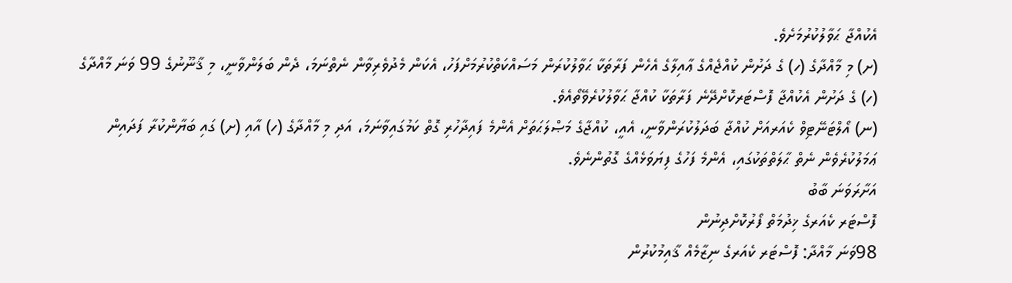އެކުއްޖާ ޙަވާލުކުރުމަށެވެ.
(ށ) މި މާއްދާގެ (ހ) ގެ ދަށުން ކުއްޖެއްގެ ޢާއިލާގެ އެހެން ފަރާތަކާ ޙަވާލުކުރަން މަސައްކަތްކުރުމަށްފަހު، އެކަން މެދުވެރިވާން ނެތްނަމަ، ދެން ބަލަންވާނީ، މި ޤާނޫނުގެ 99 ވަނަ މާއްދާގެ (ހ) ގެ ދަށުން އެކުއްޖާ ފޮސްޓަރކޮށްދޭނެ ފަރާތަކާ ކުއްޖާ ޙަވާލުކުރެވޭތޯއެވެ.
(ނ) އޯލްޓަނޭޓިވް ކެއަރއަށް ކުއްޖާ ބަދަލުކުރަންވާނީ، އެއީ، ކުއްޖާގެ މަޞްލަޙަތަށް އެންމެ ފައިދާހުރި ގޮތް ކަމުގައިވާނަމަ، އަދި މި މާއްދާގެ (ހ) އާއި (ށ) ގައި ބަޔާންކުރާ ފަދައިން ޢަމަލުކުރެވެން ނެތް ޙާލަތްތަކުގައި، އެންމެ ފަހުގެ ފިޔަވަޅެއްގެ ގޮތުންނެވެ.
އަށާރަވަނަ ބާބު
ފޮސްޓަރ ކެއަރގެ ޚިދުމަތް ފޯރުކޮށްދިނުން
98ވަނަ މާއްދާ: ފޮސްޓަރ ކެއަރގެ ނިޒާމެއް ޤާއިމުކުރުން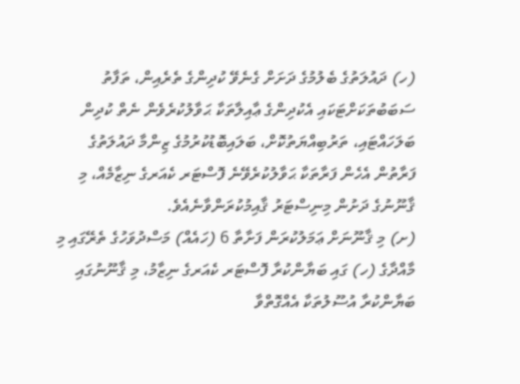(ހ) ދައުލަތުގެ ބެލުމުގެ ދަށަށް ގެނެވޭ ކުދިންގެ ތެރެއިން، ތަފާތު ސަބަބުތަކަށްޓަކައި އެކުދިންގެ ޢާއިލާތަކާ ޙަވާލުކުރެވެން ނެތް ކުދިން ބަލަހައްޓައި، ތަރުބިއްޔަތުކޮށް، ބަލައިބޮޑުކުރުމުގެ ޒިންމާ ދައުލަތުގެ ފަރާތުން އެހެން ފަރާތަކާ ޙަވާލުކުރެވޭނެ ފޮސްޓަރ ކެއަރގެ ނިޒާމެއް، މި ޤާނޫނުގެ ދަށުން މިނިސްޓަރު ޤާއިމުކުރަންވާނެއެވެ.
(ށ) މި ޤާނޫނަށް ޢަމަލުކުރަން ފަށާތާ 6 (ހައެއް) މަސްދުވަހުގެ ތެރޭގައި މި މާއްދާގެ (ހ) ގައި ބަޔާންކުރާ ފޮސްޓަރ ކެއަރގެ ނިޒާމު، މި ޤާނޫނުގައި ބަޔާންކުރާ އުސޫލުތަކާ އެއްގޮތްވާ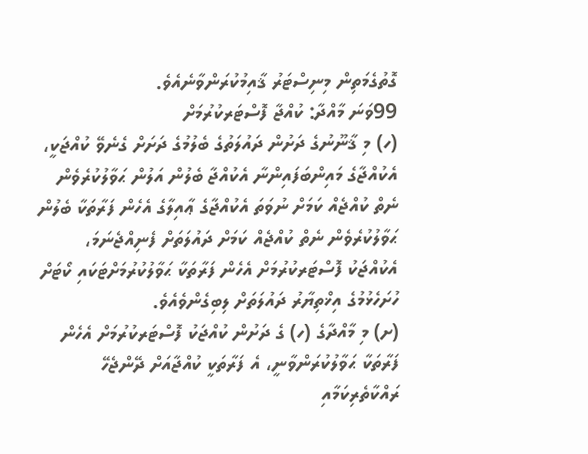ގޮތުގެމަތިން މިނިސްޓަރު ޤާއިމުކުރަންވާނެއެވެ.
99ވަނަ މާއްދާ: ކުއްޖާ ފޮސްޓަރކުރުމަށް
(ހ) މި ޤާނޫނުގެ ދަށުން ދައުލަތުގެ ބެލުމުގެ ދަށަށް ގެނެވޭ ކުއްޖަކީ، އެކުއްޖާގެ މައިންބަފައިންނާ އެކުއްޖާ ބެލުން އަލުން ޙަވާލުކުރެވެން ނެތް ކުއްޖެއް ކަމަށް ނުވަތަ އެކުއްޖާގެ ޢާއިލާގެ އެހެން ފަރާތަކާ ބެލުން ޙަވާލުކުރެވެން ނެތް ކުއްޖެއް ކަމަށް ދައުލަތަށް ފެނިއްޖެނަމަ، އެކުއްޖަކު ފޮސްޓަރކުރުމަށް އެހެން ފަރާތަކާ ޙަވާލުކުރުމަށްޓަކައި ކޯޓަށް ހުށަހެޅުމުގެ އިޚްތިޔާރު ދައުލަތަށް ލިބިގެންވެއެވެ.
(ށ) މި މާއްދާގެ (ހ) ގެ ދަށުން ކުއްޖަކު ފޮސްޓަރކުރުމަށް އެހެން ފަރާތަކާ ޙަވާލުކުރަންވާނީ، އެ ފަރާތަކީ ކުއްޖާއަށް ދޭންޖެހޭ ރައްކާތެރިކަމާއި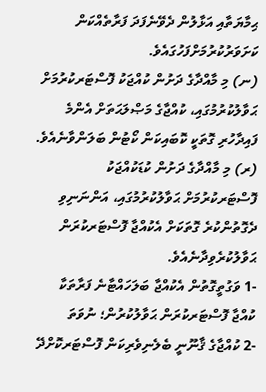ޙިމާޔަތާއި އަޅާލުން ދެވޭނެފަދަ ފަރާތެއްކަން ކަށަވަރުކުރުމަށްފަހުގައެވެ.
(ނ) މި މާއްދާގެ ދަށުން ކުއްޖަކު ފޮސްޓަރކުރުމަށް ޙަވާލުކުރުމުގައި، ކުއްޖާގެ މަޞްލަޙަތަށް އެންމެ ފައިދާހުރި ގޮތަކީ ކޮބައިކަން ކޯޓުން ބަލަންވާނެއެވެ.
(ރ) މި މާއްދާގެ ދަށުން ކުޑަކުއްޖަކު ފޮސްޓަރކުރުމަށް ޙަވާލުކުރުމުގައި، އަންނަނިވި ދެގޮތުންކުރެ ގޮތަކަށް އެކުއްޖާ ފޮސްޓަރކުރަން ޙަވާލުކުރެވިދާނެއެވެ.
-1 ވަގުތީގޮތުން އެކުއްޖާ ބަލަހައްޓާނެ ފަރާތަކާ ކުއްޖާ ފޮސްޓަރކުރަން ޙަވާލުކުރުން؛ ނުވަތަ
-2 ކުއްޖާގެ ޤާނޫނީ ބެލެނިވެރިކަން ފޮސްޓަރކޮށްދޭ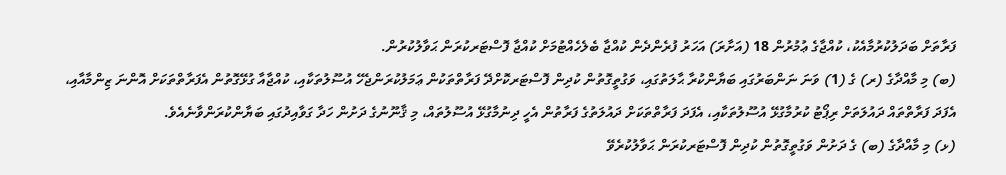ފަރާތަށް ބަދަލުކުރުމާއެކު، ކުއްޖާގެ ޢުމުރުން 18 (އަށާރަ) އަހަރު ފުރެންދެން ކުއްޖާ ބެލެހެއްޓުމަށް ކުއްޖާ ފޮސްޓަރކުރަން ޙަވާލުކުރުން.
(ބ) މި މާއްދާގެ (ރ) ގެ (1) ވަނަ ނަންބަރުގައި ބަޔާންކުރާ ޙާލަތުގައި، ވަގުތީގޮތުން ކުދިން ފޮސްޓަރކޮށްދޭ ފަރާތްތަކުން ޢަމަލުކުރަންޖެހޭ އުސޫލުތަކާއި، ކުއްޖާއާ ގުޅޭގޮތުން އެފަރާތްތަކަށް އޮންނަ ޒިންމާއާއި، އެފަދަ ފަރާތްތައް ދައުލަތަށް ރިޕޯޓު ކުރުމާގުޅޭ އުސޫލުތަކާއި، އެފަދަ ފަރާތްތަކަށް ދައުލަތުގެ ފަރާތުން އެހީ ދިނުމާގުޅޭ އުސޫލުތައް، މި ޤާނޫނުގެ ދަށުން ހަދާ ގަވާއިދުގައި ބަޔާންކުރަންވާނެއެވެ.
(ޅ) މި މާއްދާގެ (ބ) ގެ ދަށުން ވަގުތީގޮތުން ކުދިން ފޮސްޓަރކުރަން ޙަވާލުކުރެވޭ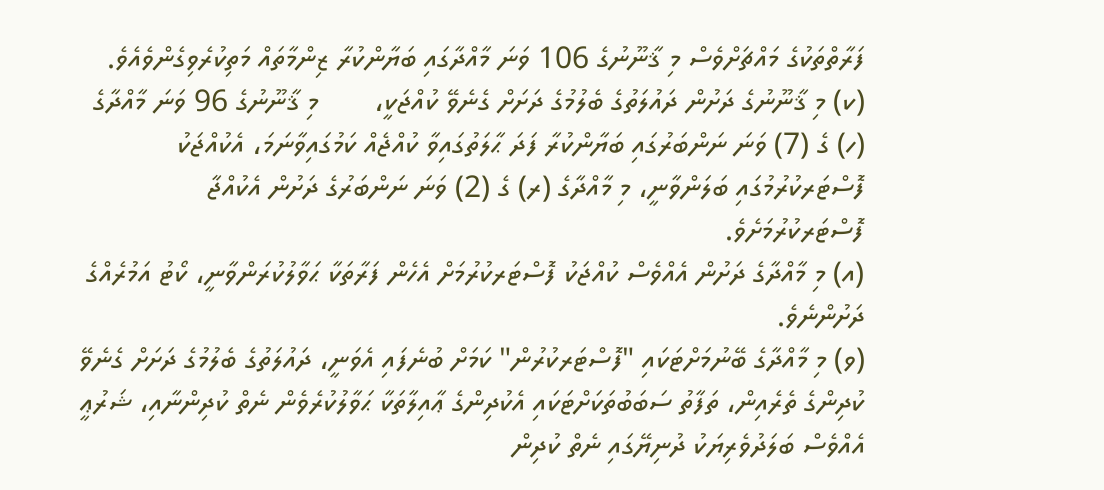ފަރާތްތަކުގެ މައްޗަށްވެސް މި ޤާނޫނުގެ 106 ވަނަ މާއްދާގައި ބަޔާންކުރާ ޒިންމާތައް މަތިކުރެވިގެންވެއެވެ.
(ކ) މި ޤާނޫނުގެ ދަށުން ދައުލަތުގެ ބެލުމުގެ ދަށަށް ގެނެވޭ ކުއްޖަކީ،       މި ޤާނޫނުގެ 96 ވަނަ މާއްދާގެ (ހ) ގެ (7) ވަނަ ނަންބަރުގައި ބަޔާންކުރާ ފަދަ ޙާލަތުގައިވާ ކުއްޖެއް ކަމުގައިވާނަމަ، އެކުއްޖަކު ފޮސްޓަރކުރުމުގައި ބަލަންވާނީ، މި މާއްދާގެ (ރ) ގެ (2) ވަނަ ނަންބަރުގެ ދަށުން އެކުއްޖާ ފޮސްޓަރކުރުމަށެވެ.
(އ) މި މާއްދާގެ ދަށުން އެއްވެސް ކުއްޖަކު ފޮސްޓަރކުރުމަށް އެހެން ފަރާތަކާ ޙަވާލުކުރަންވާނީ، ކޯޓު އަމުރެއްގެ ދަށުންނެވެ.
(ވ) މި މާއްދާގެ ބޭނުމަށްޓަކައި "ފޮސްޓަރކުރުން" ކަމަށް ބުނެފައި އެވަނީ، ދައުލަތުގެ ބެލުމުގެ ދަށަށް ގެނެވޭ ކުދިންގެ ތެރެއިން، ތަފާތު ސަބަބުތަކަށްޓަކައި އެކުދިންގެ ޢާއިލާތަކާ ޙަވާލުކުރެވެން ނެތް ކުދިންނާއި، ޝަރުޢީ އެއްވެސް ބަލަދުވެރިޔަކު ދުނިޔޭގައި ނެތް ކުދިން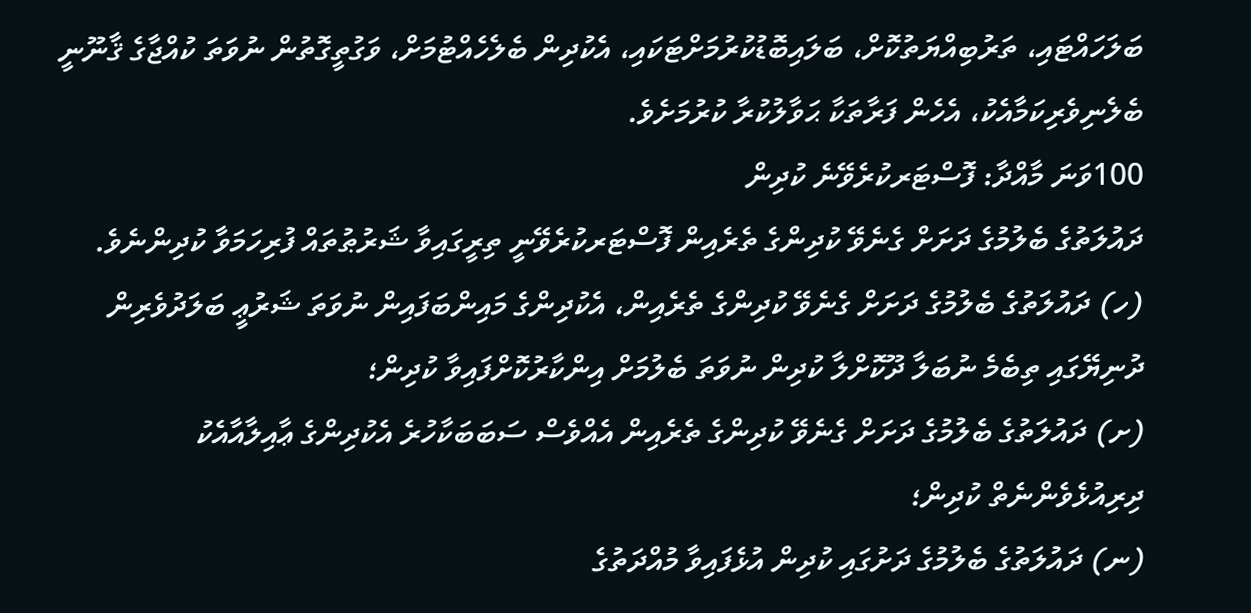ބަލަހައްޓައި، ތަރުބިއްޔަތުކޮށް، ބަލައިބޮޑުކުރުމަށްޓަކައި، އެކުދިން ބެލެހެއްޓުމަށް، ވަގުތީގޮތުން ނުވަތަ ކުއްޖާގެ ޤާނޫނީ ބެލެނިވެރިކަމާއެކު، އެހެން ފަރާތަކާ ޙަވާލުކުރާ ކުރުމަށެވެ.
100ވަނަ މާއްދާ: ފޮސްޓަރކުރެވޭނެ ކުދިން
ދައުލަތުގެ ބެލުމުގެ ދަށަށް ގެނެވޭ ކުދިންގެ ތެރެއިން ފޮސްޓަރކުރެވޭނީ ތިރީގައިވާ ޝަރުޠުތައް ފުރިހަމަވާ ކުދިންނެވެ.
(ހ) ދައުލަތުގެ ބެލުމުގެ ދަށަށް ގެނެވޭ ކުދިންގެ ތެރެއިން، އެކުދިންގެ މައިންބަފައިން ނުވަތަ ޝަރުޢީ ބަލަދުވެރިން ދުނިޔޭގައި ތިބެމެ ނުބަލާ ދޫކޮށްލާ ކުދިން ނުވަތަ ބެލުމަށް އިންކާރުކޮށްފައިވާ ކުދިން؛
(ށ) ދައުލަތުގެ ބެލުމުގެ ދަށަށް ގެނެވޭ ކުދިންގެ ތެރެއިން އެއްވެސް ސަބަބަކާހުރެ އެކުދިންގެ ޢާއިލާއާއެކު ދިރިއުޅެވެންނެތް ކުދިން؛
(ނ) ދައުލަތުގެ ބެލުމުގެ ދަށުގައި ކުދިން އުޅެފައިވާ މުއްދަތުގެ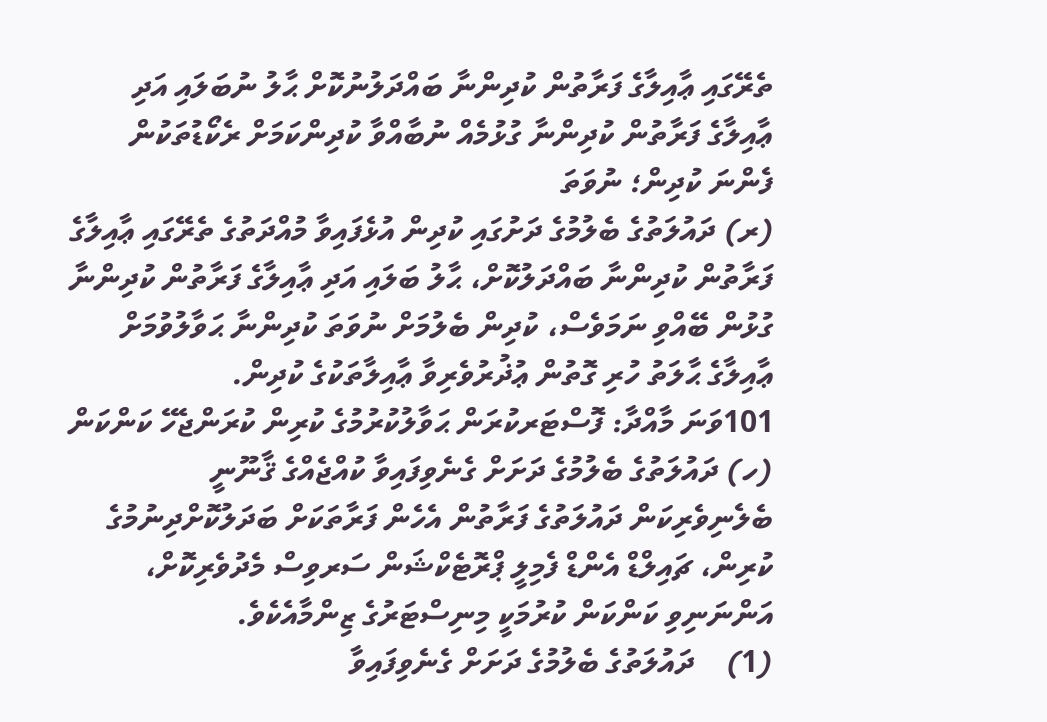ތެރޭގައި ޢާއިލާގެ ފަރާތުން ކުދިންނާ ބައްދަލުނުކޮށް ޙާލު ނުބަލައި އަދި ޢާއިލާގެ ފަރާތުން ކުދިންނާ ގުޅުމެއް ނުބާއްވާ ކުދިންކަމަށް ރެކޯޑުތަކުން ފެންނަ ކުދިން؛ ނުވަތަ
(ރ) ދައުލަތުގެ ބެލުމުގެ ދަށުގައި ކުދިން އުޅެފައިވާ މުއްދަތުގެ ތެރޭގައި ޢާއިލާގެ ފަރާތުން ކުދިންނާ ބައްދަލުކޮށް، ޙާލު ބަލައި އަދި ޢާއިލާގެ ފަރާތުން ކުދިންނާ ގުޅުން ބޭއްވި ނަމަވެސް، ކުދިން ބެލުމަށް ނުވަތަ ކުދިންނާ ޙަވާލުވުމަށް ޢާއިލާގެ ޙާލަތު ހުރި ގޮތުން ޢުޛުރުވެރިވާ ޢާއިލާތަކުގެ ކުދިން.
101ވަނަ މާއްދާ: ފޮސްޓަރކުރަން ޙަވާލުކުރުމުގެ ކުރިން ކުރަންޖެހޭ ކަންކަން
(ހ) ދައުލަތުގެ ބެލުމުގެ ދަށަށް ގެނެވިފައިވާ ކުއްޖެއްގެ ޤާނޫނީ ބެލެނިވެރިކަން ދައުލަތުގެ ފަރާތުން އެހެން ފަރާތަކަށް ބަދަލުކޮށްދިނުމުގެ ކުރިން، ޗައިލްޑް އެންޑް ފެމިލީ ޕްރޮޓެކްޝަން ސަރވިސް މެދުވެރިކޮށް، އަންނަނިވި ކަންކަން ކުރުމަކީ މިނިސްޓަރުގެ ޒިންމާއެކެވެ.
(1)    ދައުލަތުގެ ބެލުމުގެ ދަށަށް ގެނެވިފައިވާ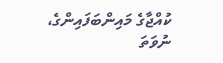ކުއްޖާގެ މައިންބަފައިންގެ، ނުވަތަ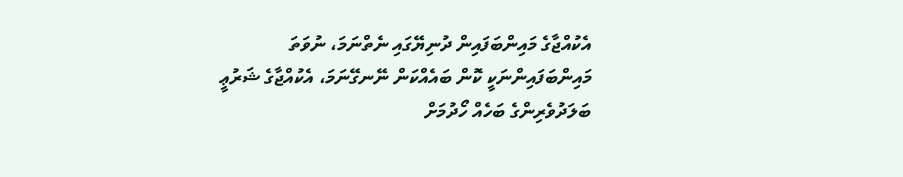އެކުއްޖާގެ މައިންބަފައިން ދުނިޔޭގައި ނެތްނަމަ، ނުވަތަ މައިންބަފައިންނަކީ ކޮން ބައެއްކަން ނޭނގޭނަމަ، އެކުއްޖާގެ ޝަރުޢީ ބަލަދުވެރިންގެ ބަހެއް ހޯދުމަށް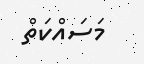މަސައްކަތް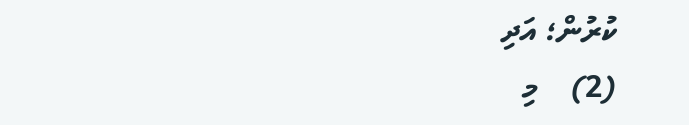ކުރުން؛ އަދި
(2)    މި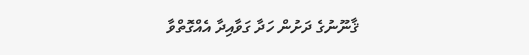ޤާނޫނުގެ ދަށުން ހަދާ ގަވާއިދާ އެއްގޮތްވާ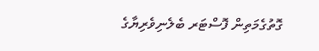ގޮތުގެމަތިން ފޮސްޓަރ ބެލެނިވެރިޔާގެ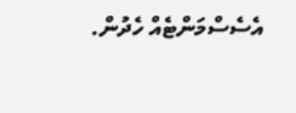އެސެސްމަންޓެއް ހެދުން.